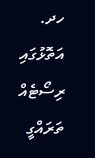ހދ. އަތޮޅުގައި ރިސޯޓެއް ތަރައްގީ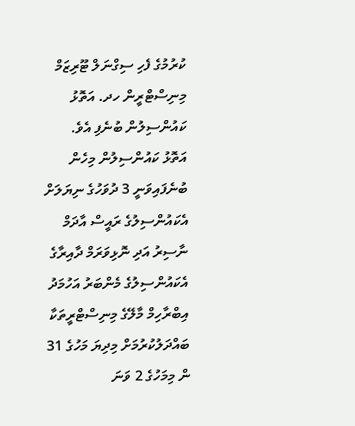ކުރުމުގެ ފެހި ސިގްނަލް ޓޫރިޒަމް މިނިސްޓްރީން ހދ. އަތޮޅު ކައުންސިލުން ބުނެފި އެވެ.
އަތޮޅު ކައުންސިލުން މިހެން ބުނެފައިވަނީ 3 ދުވަހުގެ ނިޔަލަށް އެކައުންސިލުގެ ރައީސް އާދަމް ނާސިރު އަދި ނޮޅިވަރަމް ދާއިރާގެ އެކައުންސިލުގެ މެންބަރު އަހުމަދު އިބްރާހިމް މާލޭގެ މިނިސްޓްރީތަކާ ބައްދަލުކުރުމަށް މިދިޔަ މަހުގެ 31 ން މިމަހުގެ 2 ވަނަ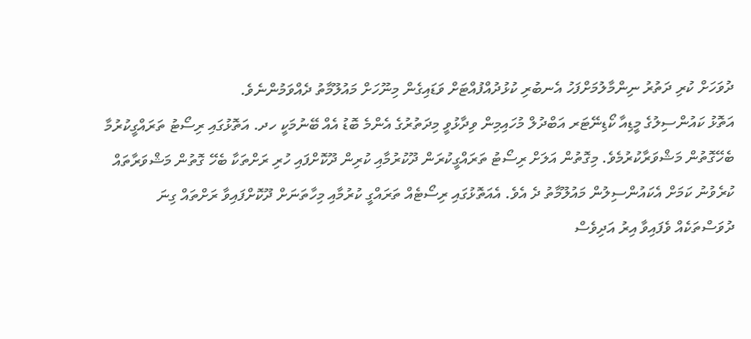ދުވަހަށް ކުރި ދަތުރު ނިންމާލުމަށްފަހު އެނބުރި ކުޅުދުއްފުއްޓަށް ވަޑައިގެން މިނޫހަށް މައުލޫމާތު ދެއްވަމުންނެވެ.
އަތޮޅު ކައުންސިލުގެ މީޑިއާ ކޯޑިނޭޓަރ އަބްދުލް މުހައިމިން ވިދާޅުވީ މިދަތުރުގެ އެންމެ ބޮޑު އެއް ބޭނުމަކީ ހދ. އަތޮޅުގައި ރިސޯޓު ތަރައްގީކުރުމާ ބެހޭގޮތުން މަޝްވަރާކުރުމެވެ. މިގޮތުން އަލަށް ރިސޯޓު ތަރައްގީކުރަން ދޫކުރުމާއި ކުރިން ދޫކޮށްފައި ހުރި ރަށްތަކާ ބެހޭ ގޮތުން މަޝްވަރާތައް ކުރެވުނު ކަމަށް އެކައުންސިލުން މައުލޫމާތު ދެ އެވެ. އެއަތޮޅުގައި ރިސޯޓެއް ތަރައްގީ ކުރުމާއި މިހާތަނަށް ދޫކޮށްފައިވާ ރަށްތައް ގިނަ ދުވަސްތަކެއް ވެފައިވާ އިރު އަދިވެސް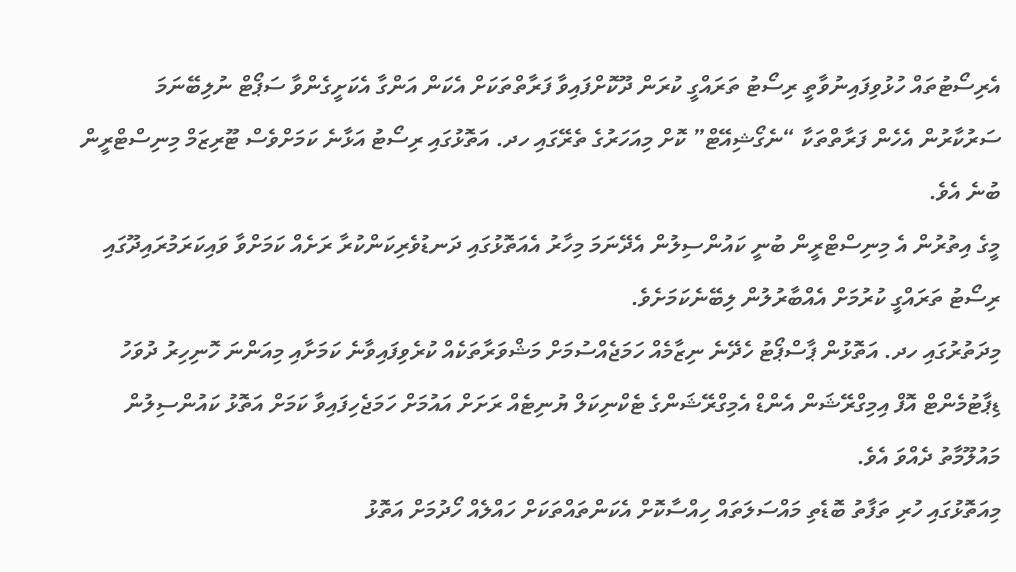އެރިސޯޓުތައް ހުޅުވިފައިނުވާތީ ރިސޯޓު ތަރައްގީ ކުރަން ދޫކޮށްފައިވާ ފަރާތްތަކަށް އެކަން އަންގާ އެކަށީގެންވާ ސަޕޯޓް ނުލިބޭނަމަ ސަރުކާރުން އެހެން ފަރާތްތަކާ “ނެގޯޝިއޭޓް” ކޮށް މިއަހަރުގެ ތެރޭގައި ހދ. އަތޮޅުގައި ރިސޯޓު އަޅާނެ ކަމަށްވެސް ޓޫރިޒަމް މިނިސްޓްރީން ބުނެ އެވެ.
މީގެ އިތުރުން އެ މިނިސްޓްރީން ބުނީ ކައުންސިލުން އެދޭނަމަ މިހާރު އެއަތޮޅުގައި ދަނޑުވެރިކަންކުރާ ރަށެއް ކަމަށްވާ ވައިކަރަމުރައިދޫގައި ރިސޯޓު ތަރައްގީ ކުރުމަށް އެއްބާރުލުން ލިބޭނެކަމަށެވެ.
މިދަތުރުގައި ހދ. އަތޮޅުން ޕާސްޕޯޓު ހެދޭނެ ނިޒާމެއް ހަމަޖެއްސުމަށް މަޝްވަރާތަކެއް ކުރެވިފައިވާނެ ކަމަށާއި މިއަންނަ ހޮނިހިރު ދުވަހު ޑިޕާޓުމެންޓް އޮފް އިމިގްރޭޝަން އެންޑް އެމިގްރޭޝަންގެ ޓެކްނިކަލް ޔުނިޓެއް ރަށަށް އައުމަށް ހަމަޖެހިފައިވާ ކަމަށް އަތޮޅު ކައުންސިލުން މައުލޫމާތު ދެއްވަ އެވެ.
މިއަތޮޅުގައި ހުރި ތަފާތު ބޮޑެތި މައްސަލަތައް ހިއްސާކޮށް އެކަންތައްތަކަށް ހައްލެއް ހޯދުމަށް އަތޮޅު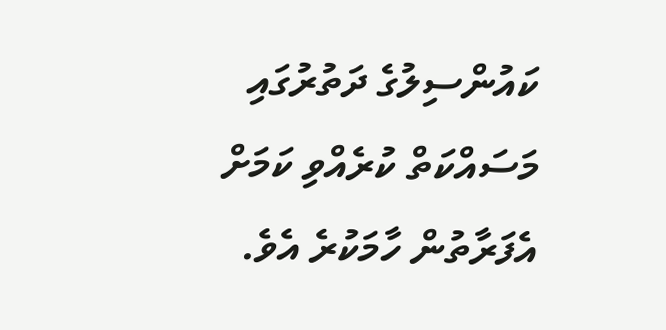ކައުންސިލުގެ ދަތުރުގައި މަސައްކަތް ކުރެއްވި ކަމަށް އެފަރާތުން ހާމަކުރެ އެވެ.